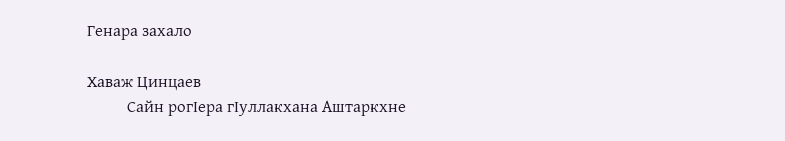Генара захало

Хаваж Цинцаев
          Сайн рогIера гIуллакхана Аштаркхне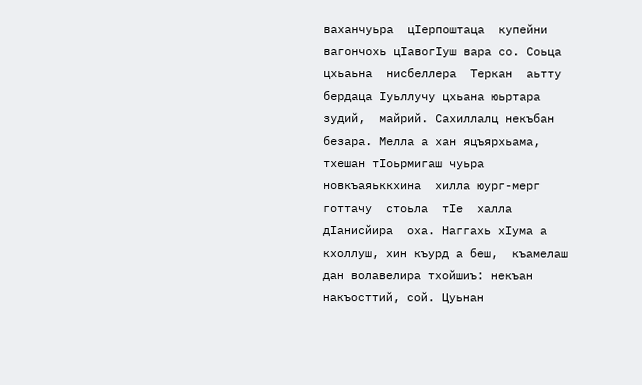ваханчуьра  цIерпоштаца  купейни вагончохь цIавогIуш вара со. Соьца цхьаьна  нисбеллера  Теркан  аьтту бердаца Iуьллучу цхьана юьртара  зудий,  майрий. Сахиллалц некъбан безара. Мелла а хан яцъярхьама, тхешан тIоьрмигаш чуьра новкъаяьккхина  хилла юург-мерг  готтачу  стоьла  тIе  халла  дIанисйира  оха. Наггахь хIума а кхоллуш, хин къурд а беш,  къамелаш дан волавелира тхойшиъ: некъан накъосттий, сой. Цуьнан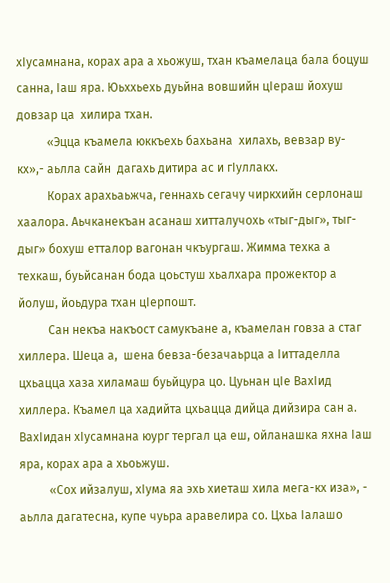хIусамнана, корах ара а хьожуш, тхан къамелаца бала боцуш санна, Iаш яра. Юьххьехь дуьйна вовшийн цIераш йохуш довзар ца  хилира тхан.
          «Эцца къамела юккъехь бахьана  хилахь, вевзар ву-кх»,- аьлла сайн  дагахь дитира ас и гIуллакх.
          Корах арахьаьжча, геннахь сегачу чиркхийн серлонаш хаалора. Аьчканекъан асанаш хитталучохь «тыг-дыг», тыг-дыг» бохуш етталор вагонан чкъургаш. Жимма техка а техкаш, буьйсанан бода цоьстуш хьалхара прожектор а йолуш, йоьдура тхан цIерпошт.
          Сан некъа накъост самукъане а, къамелан говза а стаг хиллера. Шеца а,  шена бевза-безачаьрца а Iиттаделла цхьацца хаза хиламаш буьйцура цо. Цуьнан цIе ВахIид хиллера. Къамел ца хадийта цхьацца дийца дийзира сан а. ВахIидан хIусамнана юург тергал ца еш, ойланашка яхна Iаш яра, корах ара а хьоьжуш.
          «Сох ийзалуш, хIума яа эхь хиеташ хила мега-кх иза», - аьлла дагатесна, купе чуьра аравелира со. Цхьа Iалашо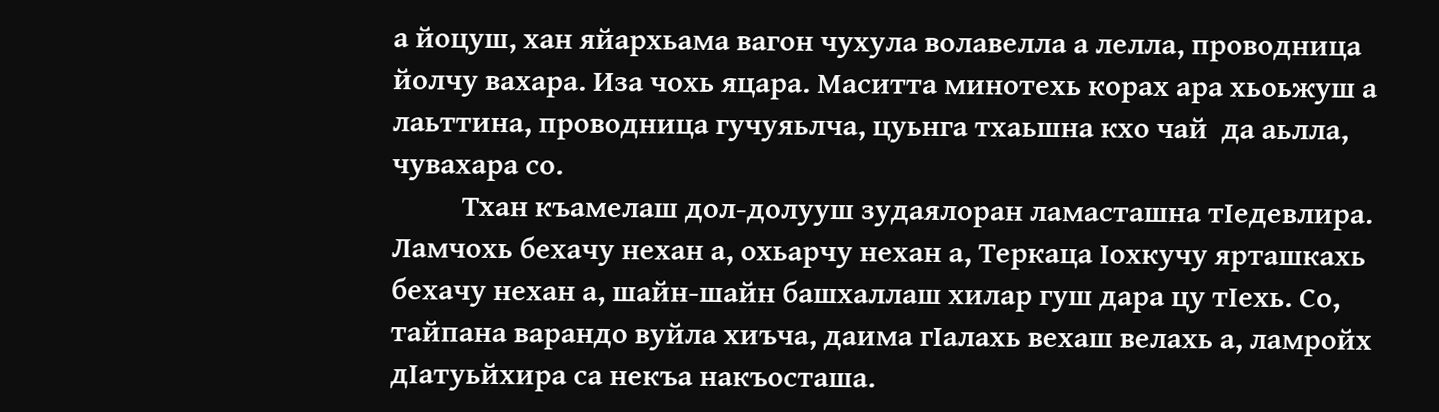а йоцуш, хан яйархьама вагон чухула волавелла а лелла, проводница йолчу вахара. Иза чохь яцара. Маситта минотехь корах ара хьоьжуш а лаьттина, проводница гучуяьлча, цуьнга тхаьшна кхо чай  да аьлла, чувахара со.
          Тхан къамелаш дол-долууш зудаялоран ламасташна тIедевлира. Ламчохь бехачу нехан а, охьарчу нехан а, Теркаца Iохкучу ярташкахь  бехачу нехан а, шайн-шайн башхаллаш хилар гуш дара цу тIехь. Со, тайпана варандо вуйла хиъча, даима гIалахь вехаш велахь а, ламройх дIатуьйхира са некъа накъосташа.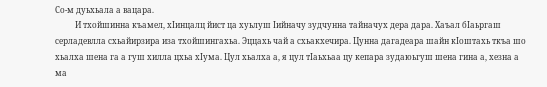Со-м дуьхьала а вацара.
          И тхойшинна къамел, хIинцалц йист ца хуьлуш Iийначу зудчунна тайначух дера дара. Хаъал бIаьргаш серладевлла схьайирзира иза тхойшингахьа. Эццахь чай а схьакхечира. Цунна дагадеара шайн кIоштахь ткъа шо хьалха шена га а гуш хилла цхьа хIума. Цул хьалха а, я цул тIаьхьаа цу кепара зудаюьгуш шена гина а, хезна а ма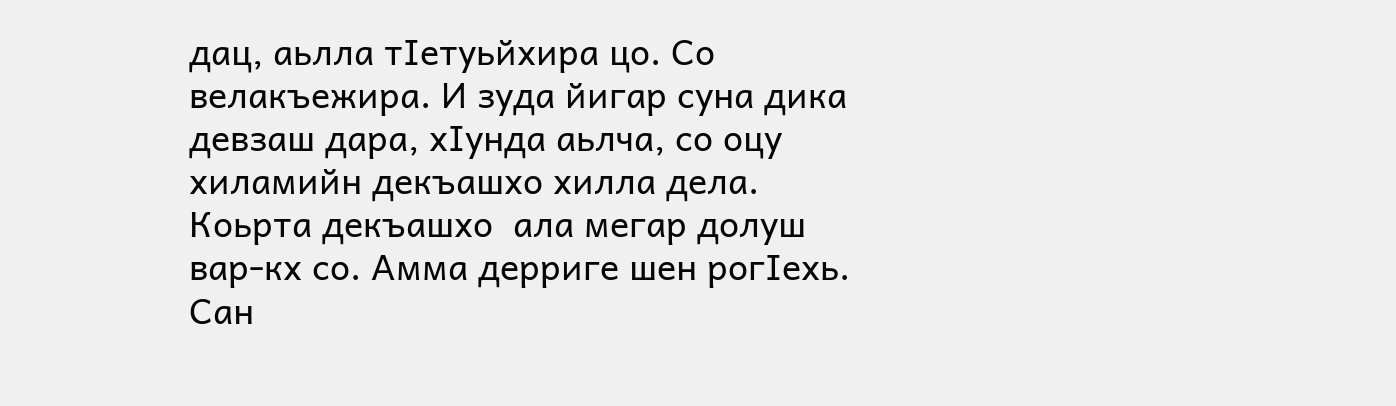дац, аьлла тIетуьйхира цо. Со велакъежира. И зуда йигар суна дика девзаш дара, хIунда аьлча, со оцу хиламийн декъашхо хилла дела. Коьрта декъашхо  ала мегар долуш вар-кх со. Амма дерриге шен рогIехь. Сан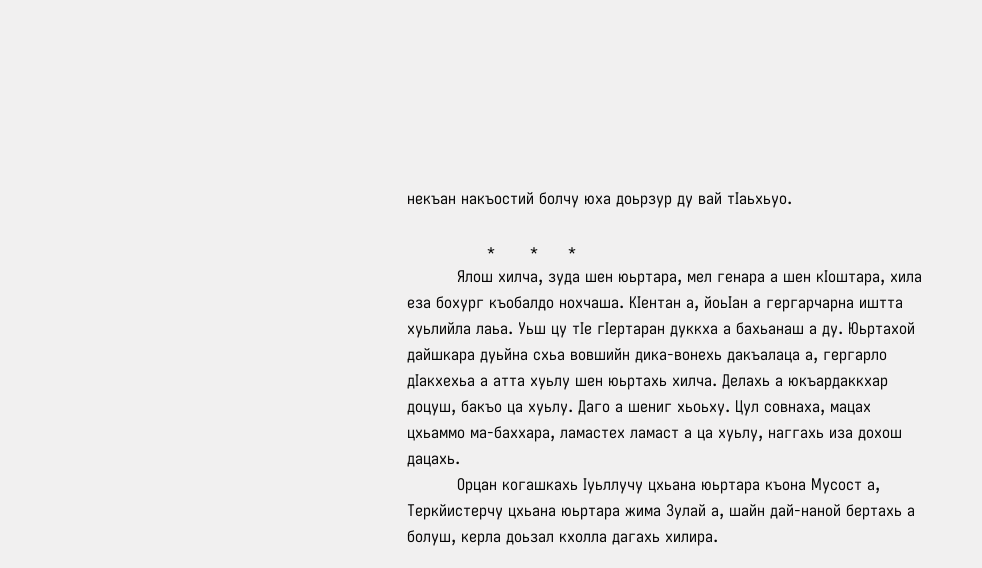некъан накъостий болчу юха доьрзур ду вай тIаьхьуо.

                *       *      *
          Ялош хилча, зуда шен юьртара, мел генара а шен кIоштара, хила еза бохург къобалдо нохчаша. КIентан а, йоьIан а гергарчарна иштта хуьлийла лаьа. Уьш цу тIе гIертаран дуккха а бахьанаш а ду. Юьртахой дайшкара дуьйна схьа вовшийн дика-вонехь дакъалаца а, гергарло дIакхехьа а атта хуьлу шен юьртахь хилча. Делахь а юкъардаккхар доцуш, бакъо ца хуьлу. Даго а шениг хьоьху. Цул совнаха, мацах цхьаммо ма-баххара, ламастех ламаст а ца хуьлу, наггахь иза дохош дацахь.
          Орцан когашкахь Iуьллучу цхьана юьртара къона Мусост а, Теркйистерчу цхьана юьртара жима Зулай а, шайн дай-наной бертахь а болуш, керла доьзал кхолла дагахь хилира.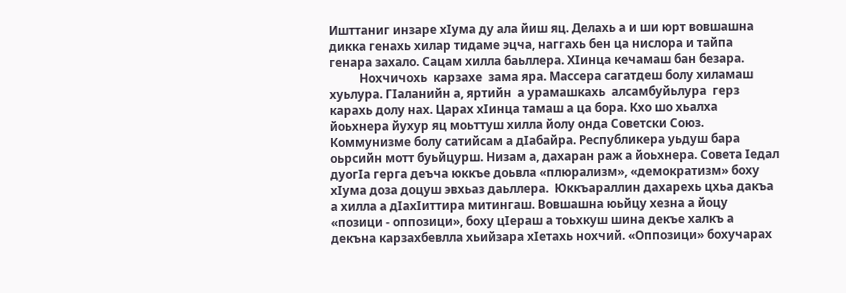Ишттаниг инзаре хIума ду ала йиш яц. Делахь а и ши юрт вовшашна дикка генахь хилар тидаме эцча, наггахь бен ца нислора и тайпа генара захало. Сацам хилла баьллера. ХIинца кечамаш бан безара.
          Нохчичохь  карзахе  зама яра. Массера сагатдеш болу хиламаш хуьлура. ГIаланийн а, яртийн  а урамашкахь  алсамбуйьлура  герз карахь долу нах. Царах хIинца тамаш а ца бора. Кхо шо хьалха йоьхнера йухур яц моьттуш хилла йолу онда Советски Союз. Коммунизме болу сатийсам а дIабайра. Республикера уьдуш бара оьрсийн мотт буьйцурш. Низам а, дахаран раж а йоьхнера. Совета Iедал дуогIа герга деъча юккъе доьвла «плюрализм», «демократизм» боху хIума доза доцуш эвхьаз даьллера.  Юккъараллин дахарехь цхьа дакъа а хилла а дIахIиттира митингаш. Вовшашна юьйцу хезна а йоцу «позици - оппозици», боху цIераш а тоьхкуш шина декъе халкъ а декъна карзахбевлла хьийзара хIетахь нохчий. «Оппозици» бохучарах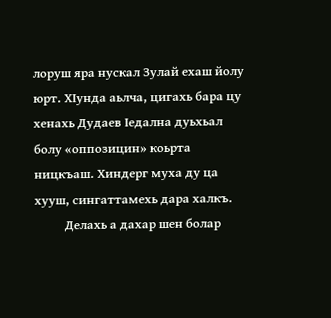лоруш яра нускал Зулай ехаш йолу юрт. ХIунда аьлча, цигахь бара цу хенахь Дудаев Iедална дуьхьал болу «оппозицин» коьрта ницкъаш. Хиндерг муха ду ца хууш, сингаттамехь дара халкъ.
          Делахь а дахар шен болар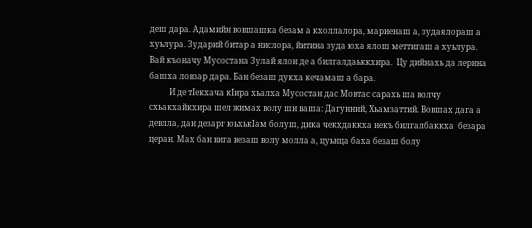деш дара. Адамийн вовшашка безам а кхоллалора, мариенаш а, зудаялораш а хуьлура. Зударий битар а нислора, йитина зуда юха ялош меттигаш а хуьлура. Вай къоначу Мусостана Зулай ялон де а билгалдаьккхира.  Цу дийнахь да лерина башха ловзар дара. Бан безаш дукха кечамаш а бара.
          И де тIекхача кIира хьалха Мусостан дас Мовтас сарахь ша волчу схьакхайкхира шел жимах волу ши ваша: Дагунний, Хьамзаттий. Вовшах дага а девлла, дан дезарг юьхькIам болуш, дика чекхдаккха некъ билгалбаккха  безара церан. Мах бан вига везаш волу молла а, цуьнца баха безаш болу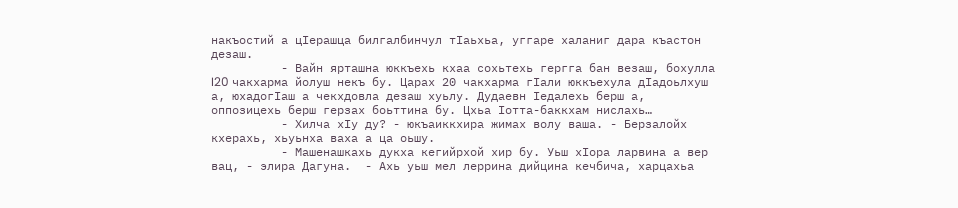накъостий а цIерашца билгалбинчул тIаьхьа, уггаре халаниг дара къастон дезаш.
          - Вайн ярташна юккъехь кхаа сохьтехь гергга бан везаш, бохулла I20 чакхарма йолуш некъ бу. Царах 20 чакхарма гIали юккъехула дIадоьлхуш а, юхадогIаш а чекхдовла дезаш хуьлу. Дудаевн Iедалехь берш а, оппозицехь берш герзах боьттина бу. Цхьа Iотта-баккхам нислахь…
          - Хилча хIу ду? - юкъаиккхира жимах волу ваша. - Берзалойх кхерахь, хьуьнха ваха а ца оьшу.
          - Машенашкахь дукха кегийрхой хир бу. Уьш хIора ларвина а вер вац, - элира Дагуна.  - Ахь уьш мел леррина дийцина кечбича, харцахьа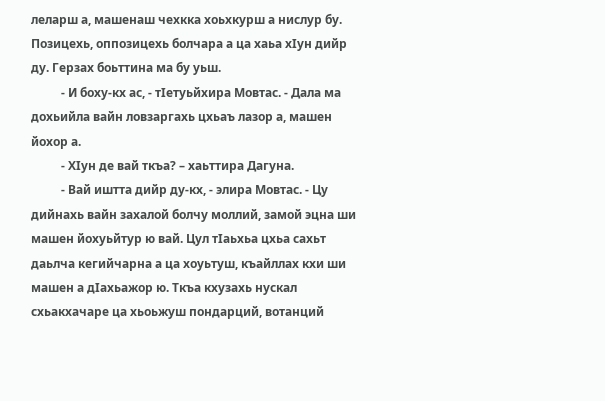леларш а, машенаш чехкка хоьхкурш а нислур бу. Позицехь, оппозицехь болчара а ца хаьа хIун дийр ду. Герзах боьттина ма бу уьш.
          - И боху-кх ас, - тIетуьйхира Мовтас. - Дала ма дохьийла вайн ловзаргахь цхьаъ лазор а, машен йохор а.
          - ХIун де вай ткъа? – хаьттира Дагуна.
          - Вай иштта дийр ду-кх, - элира Мовтас. - Цу дийнахь вайн захалой болчу моллий, замой эцна ши машен йохуьйтур ю вай. Цул тIаьхьа цхьа сахьт даьлча кегийчарна а ца хоуьтуш, къайллах кхи ши машен а дIахьажор ю. Ткъа кхузахь нускал схьакхачаре ца хьоьжуш пондарций, вотанций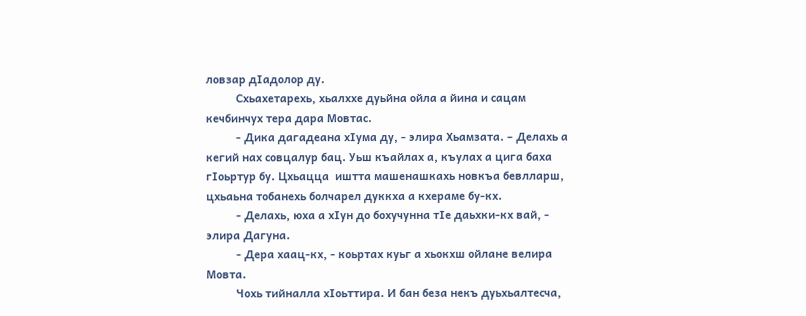ловзар дIадолор ду.
          Схьахетарехь, хьалххе дуьйна ойла а йина и сацам кечбинчух тера дара Мовтас.
          - Дика дагадеана хIума ду, - элира Хьамзата. – Делахь а кегий нах совцалур бац. Уьш къайлах а, къулах а цига баха гIоьртур бу. Цхьацца  иштта машенашкахь новкъа бевлларш, цхьаьна тобанехь болчарел дуккха а кхераме бу-кх.
          - Делахь, юха а хIун до бохучунна тIе даьхки-кх вай, - элира Дагуна.
          - Дера хаац-кх, - коьртах куьг а хьокхш ойлане велира Мовта.
          Чохь тийналла хIоьттира. И бан беза некъ дуьхьалтесча,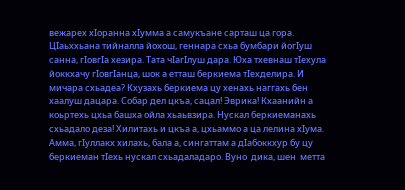вежарех хIоранна хIумма а самукъане сарташ ца гора. ЦIаьххьана тийналла йохош, геннара схьа бумбари йогIуш санна, гIовгIа хезира. Тата чIагIлуш дара. Юха тхевнаш тIехула йоккхачу гIовгIанца, шок а етташ беркиема тIехделира. И мичара схьадеа? Кхузахь беркиема цу хенахь наггахь бен хаалуш дацара. Собар дел цкъа, сацал! Эврика! Кхаанийн а  коьртехь цхьа башха ойла хьаьвзира. Нускал беркиеманахь схьадало деза! Хилитахь и цкъа а, цхьаммо а ца лелина хIума. Амма, гIуллакх хилахь, бала а, сингаттам а дIабоккхур бу цу беркиеман тIехь нускал схьадаладаро. Вуно  дика, шен  метта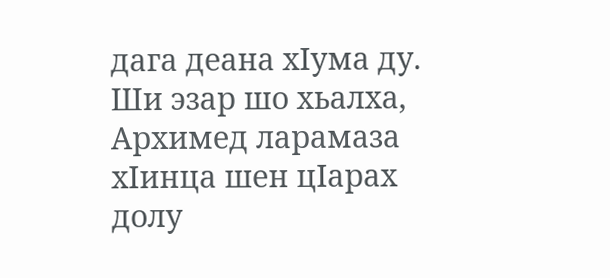дага деана хIума ду. Ши эзар шо хьалха, Архимед ларамаза хIинца шен цIарах долу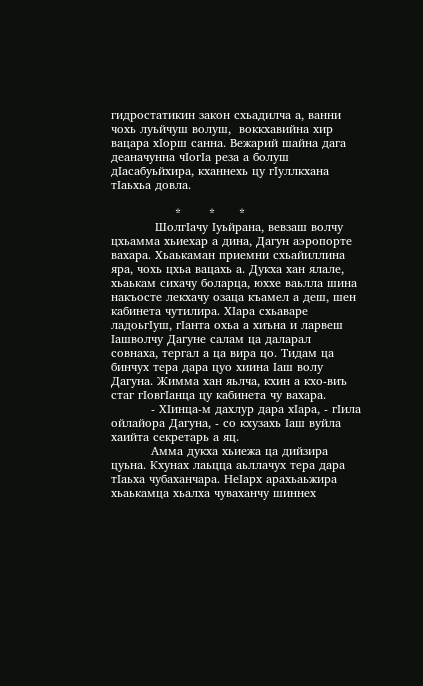гидростатикин закон схьадилча а, ванни чохь луьйчуш волуш,  воккхавийна хир вацара хIорш санна. Вежарий шайна дага деаначунна чIогIа реза а болуш дIасабуьйхира, кханнехь цу гIуллкхана тIаьхьа довла.

                *       *      *
           ШолгIачу Iуьйрана, вевзаш волчу цхьамма хьиехар а дина, Дагун аэропорте вахара. Хьаькаман приемни схьайиллина яра, чохь цхьа вацахь а. Дукха хан ялале, хьаькам сихачу боларца, юххе ваьлла шина накъосте лекхачу озаца къамел а деш, шен кабинета чутилира. ХIара схьаваре ладоьгIуш, гIанта охьа а хиъна и ларвеш Iашволчу Дагуне салам ца даларал
совнаха, тергал а ца вира цо. Тидам ца бинчух тера дара цуо хиина Iаш волу Дагуна. Жимма хан яьлча, кхин а кхо-виъ стаг гIовгIанца цу кабинета чу вахара.
          - ХIинца-м дахлур дара хIара, - гIила ойлайора Дагуна, - со кхузахь Iаш вуйла хаийта секретарь а яц.
          Амма дукха хьиежа ца дийзира цуьна. Кхунах лаьцца аьллачух тера дара тIаьха чубаханчара. НеIарх арахьаьжира хьаькамца хьалха чуваханчу шиннех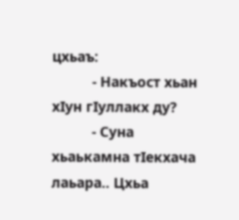цхьаъ:
          - Накъост хьан хIун гIуллакх ду?
          - Суна хьаькамна тIекхача лаьара.. Цхьа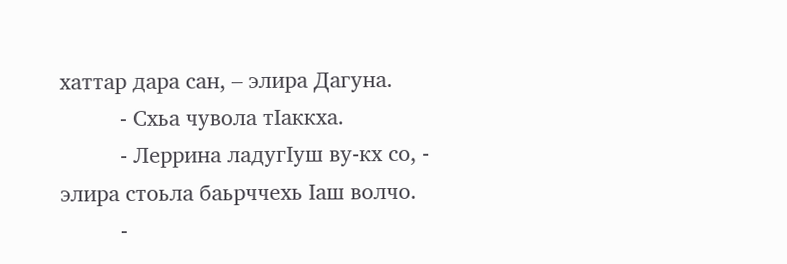хаттар дара сан, – элира Дагуна.
          - Схьа чувола тIаккха.
          - Леррина ладугIуш ву-кх со, - элира стоьла баьрччехь Iаш волчо.
          -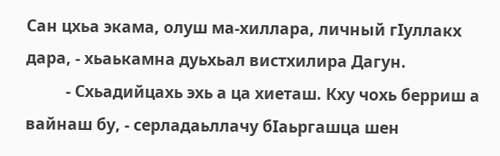Сан цхьа экама, олуш ма-хиллара, личный гIуллакх дара, - хьаькамна дуьхьал вистхилира Дагун.
          - Схьадийцахь эхь а ца хиеташ. Кху чохь берриш а вайнаш бу, - серладаьллачу бIаьргашца шен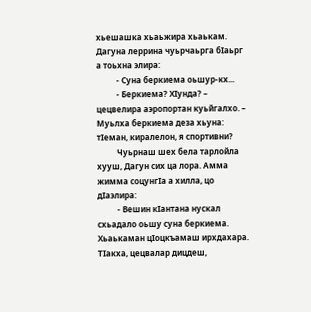хьешашка хьаьжира хьаькам.
Дагуна леррина чуьрчаьрга бIаьрг а тоьхна элира:
          - Суна беркиема оьшур-кх...
          - Беркиема? ХIунда? – цецвелира аэропортан куьйгалхо. – Муьлха беркиема деза хьуна: тIеман, киралелон, я спортивни?
          Чуьрнаш шех бела тарлойла хууш, Дагун сих ца лора. Амма жимма соцунгIа а хилла, цо дIаэлира:
          - Вешин кIантана нускал схьадало оьшу суна беркиема.
Хьаькаман цIоцкъамаш ирхдахара. ТIакха, цецвалар дицдеш,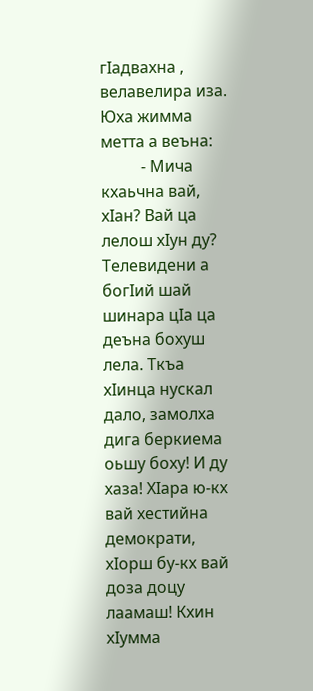гIадвахна , велавелира иза. Юха жимма метта а веъна:
          - Мича кхаьчна вай, хIан? Вай ца лелош хIун ду? Телевидени а богIий шай шинара цIа ца деъна бохуш лела. Ткъа хIинца нускал дало, замолха дига беркиема оьшу боху! И ду хаза! ХIара ю-кх вай хестийна демократи, хIорш бу-кх вай доза доцу лаамаш! Кхин хIумма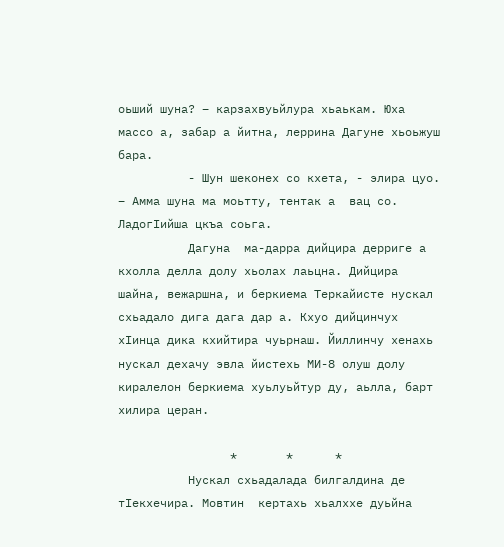оьший шуна? – карзахвуьйлура хьаькам. Юха массо а, забар а йитна, леррина Дагуне хьоьжуш бара.
          - Шун шеконех со кхета, - элира цуо. – Амма шуна ма моьтту, тентак а  вац со. ЛадогIийша цкъа соьга.
          Дагуна  ма-дарра дийцира дерриге а кхолла делла долу хьолах лаьцна. Дийцира шайна, вежаршна, и беркиема Теркайисте нускал схьадало дига дага дар а. Кхуо дийцинчух хIинца дика кхийтира чуьрнаш. Йиллинчу хенахь нускал дехачу эвла йистехь МИ-8 олуш долу киралелон беркиема хуьлуьйтур ду, аьлла, барт хилира церан.

                *       *      *
          Нускал схьадалада билгалдина де тIекхечира. Мовтин  кертахь хьалххе дуьйна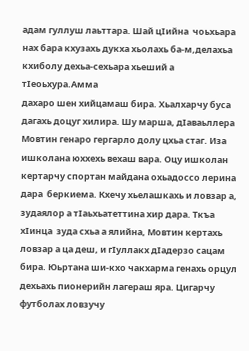адам гуллуш лаьттара. Шай цIийна  чоьхьара нах бара кхузахь дукха хьолахь ба-м,делахьа  кхиболу дехьа-сехьара хьеший а тIеоьхура.Амма
дахаро шен хийцамаш бира. Хьалхарчу буса дагахь доцуг хилира. Шу марша, дIаваьллера Мовтин генаро гергарло долу цхьа стаг. Иза ишколана юххехь вехаш вара. Оцу ишколан кертарчу спортан майдана охьадоссо лерина дара  беркиема. Кхечу хьелашкахь и ловзар а, зудаялор а тIаьхьатеттина хир дара. Ткъа хIинца  зуда схьа а ялийна, Мовтин кертахь ловзар а ца деш, и гIуллакх дIадерзо сацам бира. Юьртана ши-кхо чакхарма генахь орцул дехьахь пионерийн лагераш яра. Цигарчу  футболах ловзучу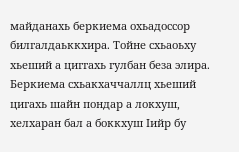майданахь беркиема охьадоссор билгалдаьккхира. Тойне схьаоьху хьеший а циггахь гулбан беза элира. Беркиема схьакхаччаллц хьеший цигахь шайн пондар а локхуш, хелхаран бал а боккхуш Iийр бу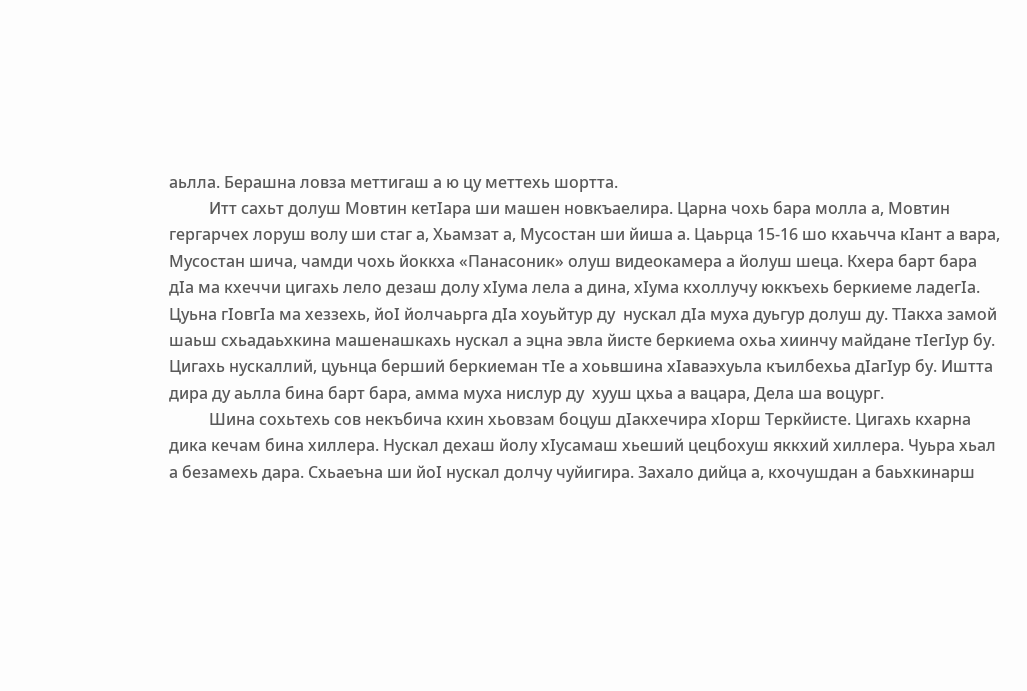аьлла. Берашна ловза меттигаш а ю цу меттехь шортта.
          Итт сахьт долуш Мовтин кетIара ши машен новкъаелира. Царна чохь бара молла а, Мовтин гергарчех лоруш волу ши стаг а, Хьамзат а, Мусостан ши йиша а. Цаьрца 15-16 шо кхаьчча кIант а вара, Мусостан шича, чамди чохь йоккха «Панасоник» олуш видеокамера а йолуш шеца. Кхера барт бара дIа ма кхеччи цигахь лело дезаш долу хIума лела а дина, хIума кхоллучу юккъехь беркиеме ладегIа. Цуьна гIовгIа ма хеззехь, йоI йолчаьрга дIа хоуьйтур ду  нускал дIа муха дуьгур долуш ду. ТIакха замой шаьш схьадаьхкина машенашкахь нускал а эцна эвла йисте беркиема охьа хиинчу майдане тIегIур бу. Цигахь нускаллий, цуьнца берший беркиеман тIе а хоьвшина хIаваэхуьла къилбехьа дIагIур бу. Иштта дира ду аьлла бина барт бара, амма муха нислур ду  хууш цхьа а вацара, Дела ша воцург.
          Шина сохьтехь сов некъбича кхин хьовзам боцуш дIакхечира хIорш Теркйисте. Цигахь кхарна дика кечам бина хиллера. Нускал дехаш йолу хIусамаш хьеший цецбохуш яккхий хиллера. Чуьра хьал а безамехь дара. Схьаеъна ши йоI нускал долчу чуйигира. Захало дийца а, кхочушдан а баьхкинарш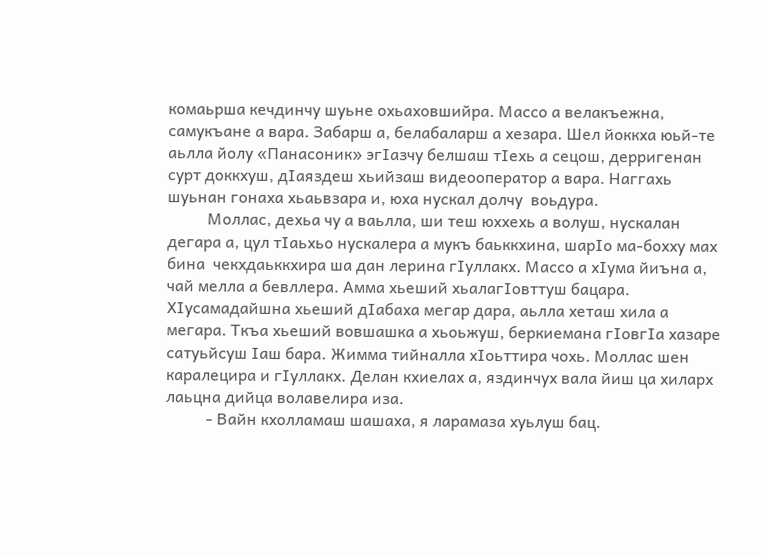комаьрша кечдинчу шуьне охьаховшийра. Массо а велакъежна, самукъане а вара. Забарш а, белабаларш а хезара. Шел йоккха юьй-те аьлла йолу «Панасоник» эгIазчу белшаш тIехь а сецош, дерригенан сурт доккхуш, дIаяздеш хьийзаш видеооператор а вара. Наггахь шуьнан гонаха хьаьвзара и, юха нускал долчу  воьдура.
          Моллас, дехьа чу а ваьлла, ши теш юххехь а волуш, нускалан дегара а, цул тIаьхьо нускалера а мукъ баьккхина, шарIо ма-бохху мах бина  чекхдаьккхира ша дан лерина гIуллакх. Массо а хIума йиъна а, чай мелла а бевллера. Амма хьеший хьалагIовттуш бацара. ХIусамадайшна хьеший дIабаха мегар дара, аьлла хеташ хила а мегара. Ткъа хьеший вовшашка а хьоьжуш, беркиемана гIовгIа хазаре сатуьйсуш Iаш бара. Жимма тийналла хIоьттира чохь. Моллас шен каралецира и гIуллакх. Делан кхиелах а, яздинчух вала йиш ца хиларх лаьцна дийца волавелира иза.
          - Вайн кхолламаш шашаха, я ларамаза хуьлуш бац.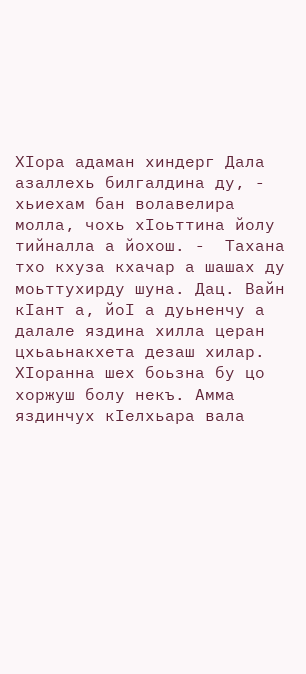ХIора адаман хиндерг Дала азаллехь билгалдина ду, - хьиехам бан волавелира  молла, чохь хIоьттина йолу тийналла а йохош. -  Тахана тхо кхуза кхачар а шашах ду моьттухирду шуна. Дац. Вайн кIант а, йоI а дуьненчу а далале яздина хилла церан цхьаьнакхета дезаш хилар. ХIоранна шех боьзна бу цо хоржуш болу некъ. Амма яздинчух кIелхьара вала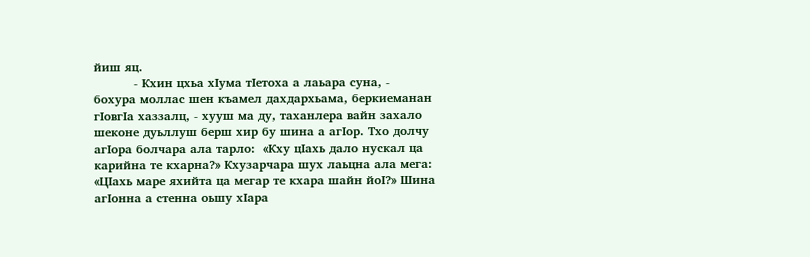йиш яц.
          - Кхин цхьа хIума тIетоха а лаьара суна, - бохура моллас шен къамел дахдархьама, беркиеманан гIовгIа хаззалц, - хууш ма ду, таханлера вайн захало шеконе дуьллуш берш хир бу шина а агIор. Тхо долчу агIора болчара ала тарло:  «Кху цIахь дало нускал ца карийна те кхарна?» Кхузарчара шух лаьцна ала мега: «ЦIахь маре яхийта ца мегар те кхара шайн йоI?» Шина агIонна а стенна оьшу хIара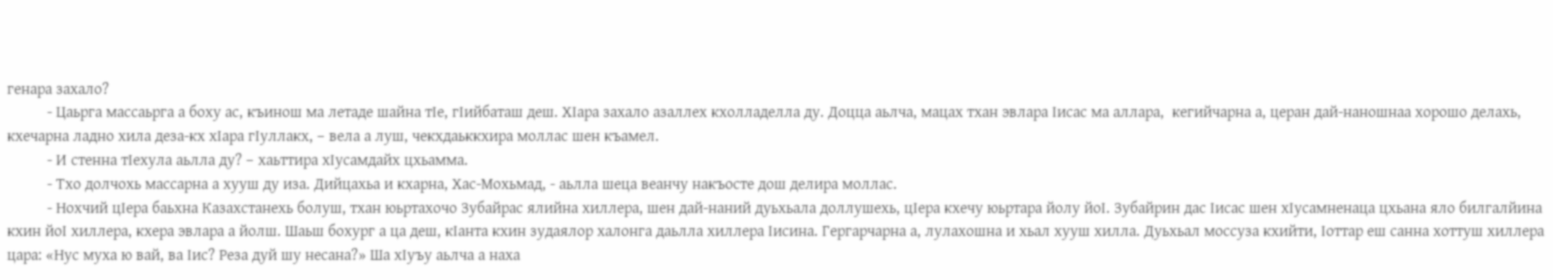генара захало?
          - Цаьрга массаьрга а боху ас, къинош ма летаде шайна тIе, гIийбаташ деш. ХIара захало азаллех кхолладелла ду. Доцца аьлча, мацах тхан эвлара Iисас ма аллара,  кегийчарна а, церан дай-наношнаа хорошо делахь, кхечарна ладно хила деза-кх хIара гIуллакх, – вела а луш, чекхдаьккхира моллас шен къамел.
          - И стенна тIехула аьлла ду? – хаьттира хIусамдайх цхьамма.
          - Тхо долчохь массарна а хууш ду иза. Дийцахьа и кхарна, Хас-Мохьмад, - аьлла шеца веанчу накъосте дош делира моллас.
          - Нохчий цIера баьхна Казахстанехь болуш, тхан юьртахочо Зубайрас ялийна хиллера, шен дай-наний дуьхьала доллушехь, цIера кхечу юьртара йолу йоI. Зубайрин дас Iисас шен хIусамненаца цхьана яло билгалйина кхин йоI хиллера, кхера эвлара а йолш. Шаьш бохург а ца деш, кIанта кхин зудаялор халонга даьлла хиллера Iисина. Гергарчарна а, лулахошна и хьал хууш хилла. Дуьхьал моссуза кхийти, Iоттар еш санна хоттуш хиллера цара: «Нус муха ю вай, ва Iис? Реза дуй шу несана?» Ша хIуъу аьлча а наха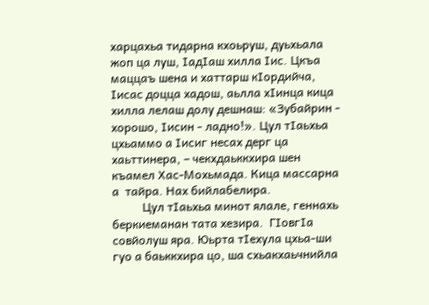харцахьа тидарна кхоьруш, дуьхьала жоп ца луш, IадIаш хилла Iис. Цкъа маццаъ шена и хаттарш кIордийча, Iисас доцца хадош, аьлла хIинца кица хилла лелаш долу дешнаш: «Зубайрин - хорошо, Iисин - ладно!». Цул тIаьхьа цхьаммо а Iисиг несах дерг ца хаьттинера, – чекхдаьккхира шен къамел Хас-Мохьмада. Кица массарна а  тайра. Нах бийлабелира.
          Цул тIаьхьа минот ялале, геннахь беркиеманан тата хезира.  ГIовгIа совйолуш яра. Юьрта тIехула цхьа-ши гуо а баьккхира цо, ша схьакхаьчнийла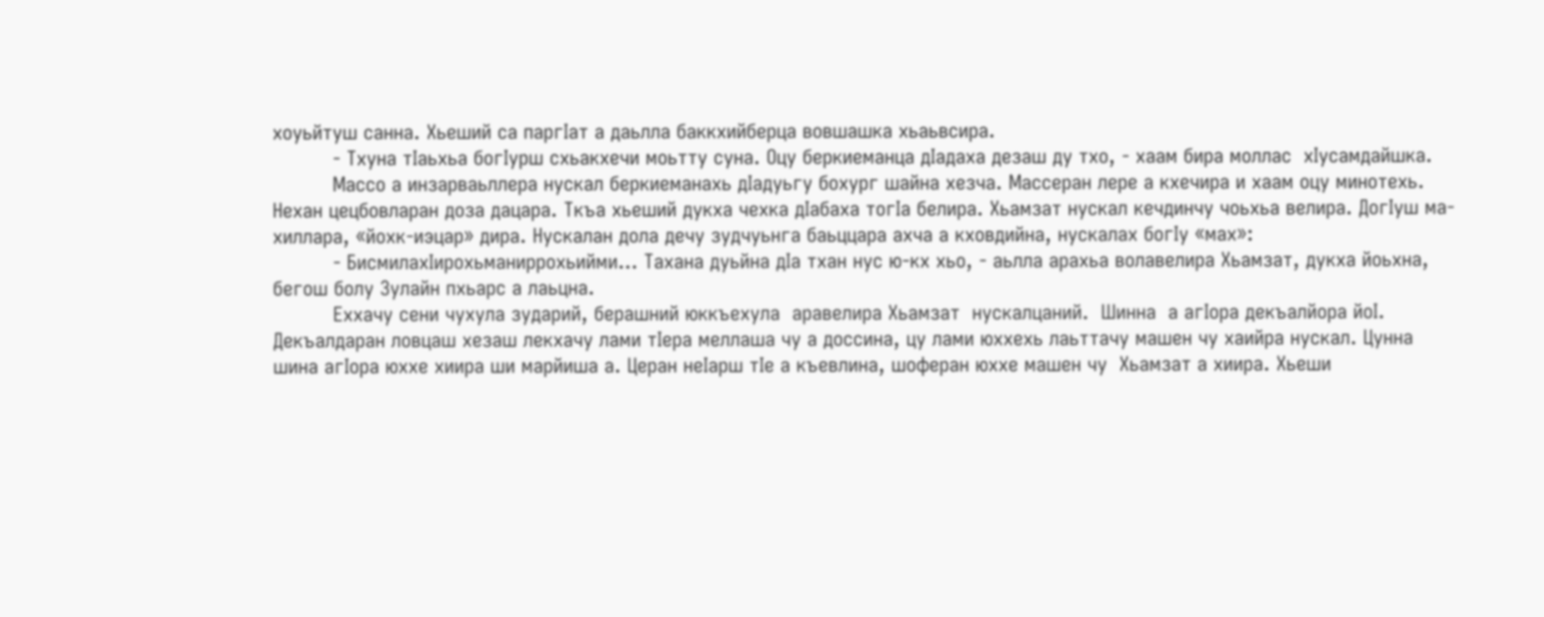хоуьйтуш санна. Хьеший са паргIат а даьлла баккхийберца вовшашка хьаьвсира.
          - Тхуна тIаьхьа богIурш схьакхечи моьтту суна. Оцу беркиеманца дIадаха дезаш ду тхо, - хаам бира моллас  хIусамдайшка.
          Массо а инзарваьллера нускал беркиеманахь дIадуьгу бохург шайна хезча. Массеран лере а кхечира и хаам оцу минотехь. Нехан цецбовларан доза дацара. Ткъа хьеший дукха чехка дIабаха тогIа белира. Хьамзат нускал кечдинчу чоьхьа велира. ДогIуш ма-хиллара, «йохк-иэцар» дира. Нускалан дола дечу зудчуьнга баьццара ахча а кховдийна, нускалах богIу «мах»:
          - БисмилахIирохьманиррохьийми… Тахана дуьйна дIа тхан нус ю-кх хьо, - аьлла арахьа волавелира Хьамзат, дукха йоьхна, бегош болу Зулайн пхьарс а лаьцна.
          Еххачу сени чухула зударий, берашний юккъехула  аравелира Хьамзат  нускалцаний.  Шинна  а агIора декъалйора йоI. Декъалдаран ловцаш хезаш лекхачу лами тIера меллаша чу а доссина, цу лами юххехь лаьттачу машен чу хаийра нускал. Цунна шина агIора юххе хиира ши марйиша а. Церан неIарш тIе а къевлина, шоферан юххе машен чу  Хьамзат а хиира. Хьеши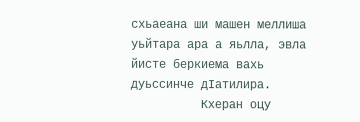схьаеана ши машен меллиша уьйтара ара а яьлла, эвла йисте беркиема вахь дуьссинче дIатилира.
          Кхеран оцу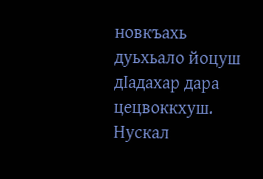новкъахь дуьхьало йоцуш дIадахар дара цецвоккхуш. Нускал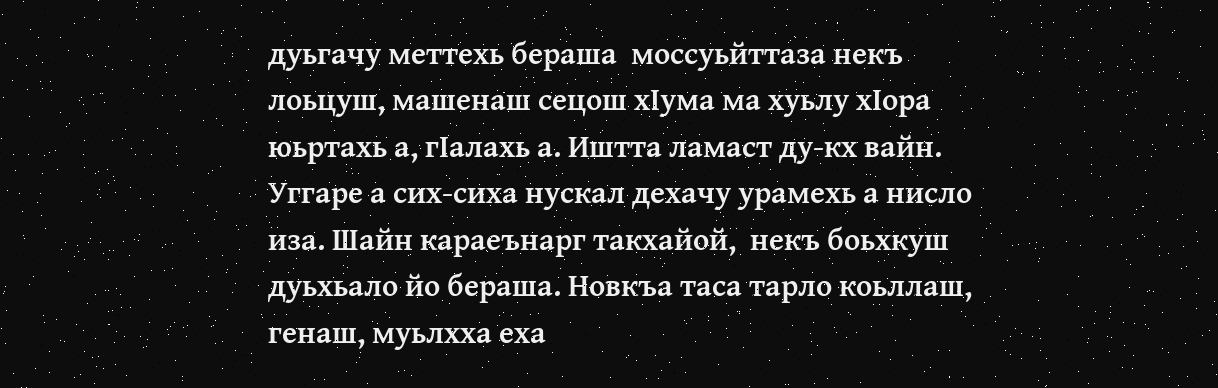дуьгачу меттехь бераша  моссуьйттаза некъ лоьцуш, машенаш сецош хIума ма хуьлу хIора юьртахь а, гIалахь а. Иштта ламаст ду-кх вайн. Уггаре а сих-сиха нускал дехачу урамехь а нисло иза. Шайн караеънарг такхайой,  некъ боьхкуш дуьхьало йо бераша. Новкъа таса тарло коьллаш, генаш, муьлхха еха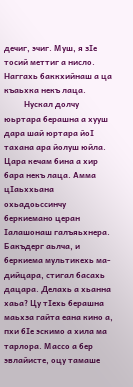дечиг, эчиг. Муш, я зIе тосий меттиг а нисло. Наггахь баккхийнаш а ца къаьхка некъ лаца.
          Нускал долчу юьртара берашна а хууш дара шай юртара йоI тахана ара йолуш юйла. Цара кечам бина а хир бара некъ лаца. Амма цIаьххьана охьадоьссинчу беркиемано церан Iалашонаш галъяьхнера. Бакъдерг аьлча, и беркиема мультикехь ма-дийцара, стигал басахь дацара. Делахь а хьанна хаьа? Цу тIехь берашна маьхза гайта еана кино а, пхи бIе эскимо а хила ма тарлора. Массо а бер эвлайисте, оцу тамаше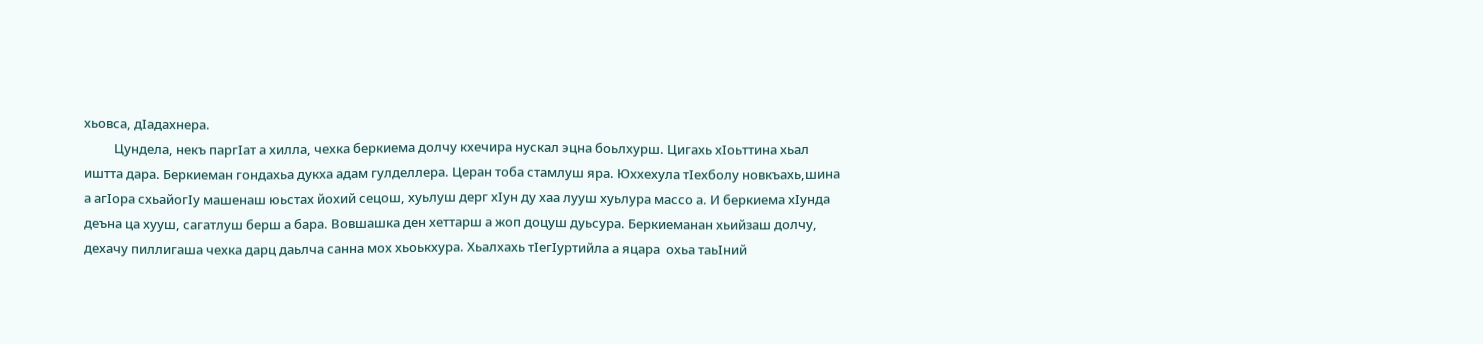хьовса, дIадахнера.
          Цундела, некъ паргIат а хилла, чехка беркиема долчу кхечира нускал эцна боьлхурш. Цигахь хIоьттина хьал иштта дара. Беркиеман гондахьа дукха адам гулделлера. Церан тоба стамлуш яра. Юххехула тIехболу новкъахь,шина а агIора схьайогIу машенаш юьстах йохий сецош, хуьлуш дерг хIун ду хаа лууш хуьлура массо а. И беркиема хIунда деъна ца хууш, сагатлуш берш а бара. Вовшашка ден хеттарш а жоп доцуш дуьсура. Беркиеманан хьийзаш долчу, дехачу пиллигаша чехка дарц даьлча санна мох хьоькхура. Хьалхахь тIегIуртийла а яцара  охьа таьIний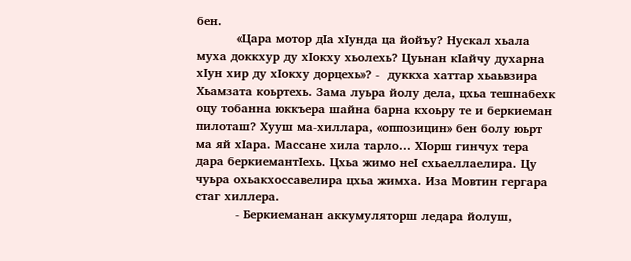бен.
          «Цара мотор дIа хIунда ца йойъу? Нускал хьала муха доккхур ду хIокху хьолехь? Цуьнан кIайчу духарна хIун хир ду хIокху дорцехь»? -  дуккха хаттар хьаьвзира Хьамзата коьртехь. Зама луьра йолу дела, цхьа тешнабехк оцу тобанна юккъера шайна барна кхоьру те и беркиеман пилоташ? Хууш ма-хиллара, «оппозицин» бен болу юьрт ма яй хIара. Массане хила тарло… ХIорш гинчух тера дара беркиемантIехь. Цхьа жимо неI схьаеллаелира. Цу чуьра охьакхоссавелира цхьа жимха. Иза Мовтин гергара стаг хиллера.
          - Беркиеманан аккумуляторш ледара йолуш,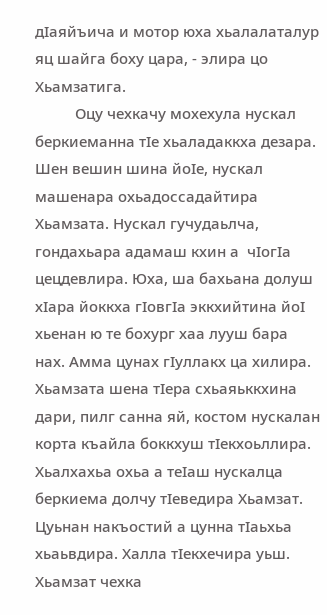дIаяйъича и мотор юха хьалалаталур яц шайга боху цара, - элира цо Хьамзатига.
          Оцу чехкачу мохехула нускал беркиеманна тIе хьаладаккха дезара. Шен вешин шина йоIе, нускал машенара охьадоссадайтира Хьамзата. Нускал гучудаьлча, гондахьара адамаш кхин а  чIогIа цецдевлира. Юха, ша бахьана долуш хIара йоккха гIовгIа эккхийтина йоI хьенан ю те бохург хаа лууш бара нах. Амма цунах гIуллакх ца хилира. Хьамзата шена тIера схьаяьккхина дари, пилг санна яй, костом нускалан корта къайла боккхуш тIекхоьллира. Хьалхахьа охьа а теIаш нускалца беркиема долчу тIеведира Хьамзат. Цуьнан накъостий а цунна тIаьхьа хьаьвдира. Халла тIекхечира уьш. Хьамзат чехка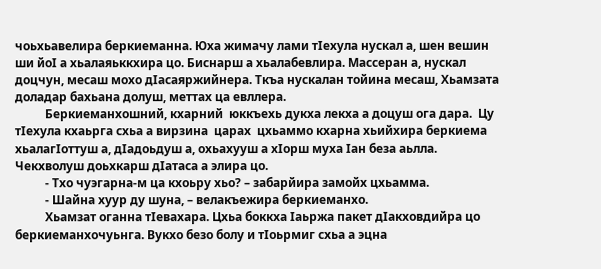чоьхьавелира беркиеманна. Юха жимачу лами тIехула нускал а, шен вешин ши йоI а хьалаяьккхира цо. Биснарш а хьалабевлира. Массеран а, нускал доцчун, месаш мохо дIасаяржийнера. Ткъа нускалан тойина месаш, Хьамзата доладар бахьана долуш, меттах ца евллера.
          Беркиеманхошний, кхарний  юккъехь дукха лекха а доцуш ога дара.  Цу тIехула кхаьрга схьа а вирзина  царах  цхьаммо кхарна хьийхира беркиема хьалагIоттуш а, дIадоьдуш а, охьахууш а хIорш муха Iан беза аьлла. Чекхволуш доьхкарш дIатаса а элира цо.
          - Тхо чуэгарна-м ца кхоьру хьо? – забарйира замойх цхьамма.
          - Шайна хуур ду шуна, – велакъежира беркиеманхо.
          Хьамзат оганна тIевахара. Цхьа боккха Iаьржа пакет дIакховдийра цо беркиеманхочуьнга. Вукхо безо болу и тIоьрмиг схьа а эцна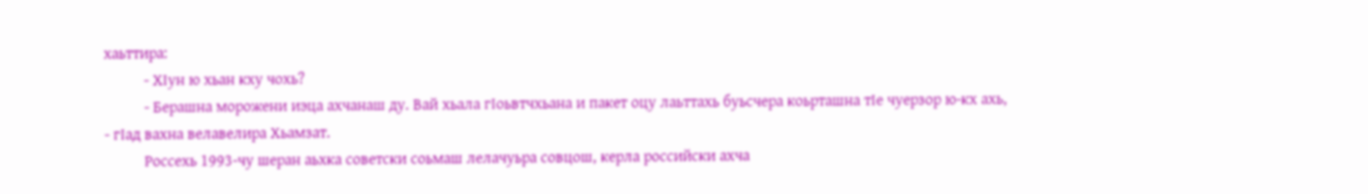хаьттира:
          - ХIун ю хьан кху чохь?
          - Берашна морожени иэца ахчанаш ду. Вай хьала гIоьвтчхьана и пакет оцу лаьттахь буьсчера коьрташна тIе чуерзор ю-кх ахь, - гIад вахна велавелира Хьамзат.
          Россехь 1993-чу шеран аьхка советски соьмаш лелачуьра совцош, керла российски ахча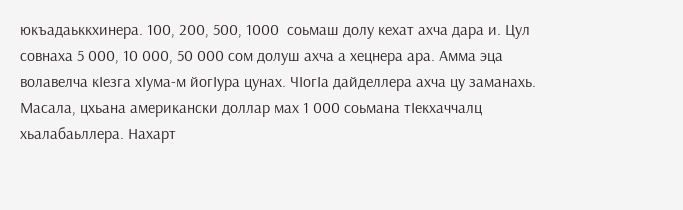юкъадаьккхинера. 100, 200, 500, 1000  соьмаш долу кехат ахча дара и. Цул совнаха 5 000, 10 000, 50 000 сом долуш ахча а хецнера ара. Амма эца волавелча кIезга хIума-м йогIура цунах. ЧIогIа дайделлера ахча цу заманахь. Масала, цхьана американски доллар мах 1 000 соьмана тIекхаччалц хьалабаьллера. Нахарт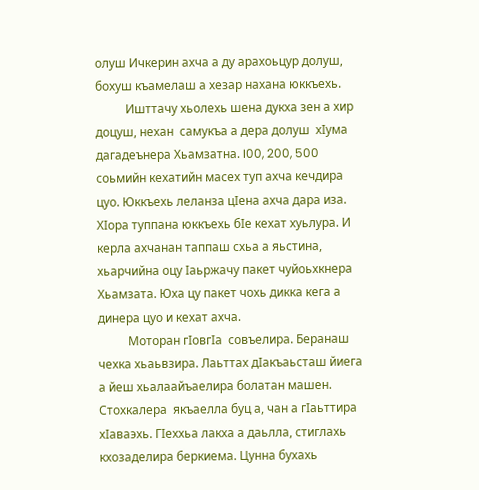олуш Ичкерин ахча а ду арахоьцур долуш, бохуш къамелаш а хезар нахана юккъехь.
          Ишттачу хьолехь шена дукха зен а хир доцуш, нехан  самукъа а дера долуш  хIума дагадеънера Хьамзатна. I00, 200, 500 соьмийн кехатийн масех туп ахча кечдира цуо. Юккъехь леланза цIена ахча дара иза. ХIора туппана юккъехь бIе кехат хуьлура. И керла ахчанан таппаш схьа а яьстина, хьарчийна оцу Iаьржачу пакет чуйоьхкнера Хьамзата. Юха цу пакет чохь дикка кега а динера цуо и кехат ахча.
          Моторан гIовгIа  совъелира. Беранаш чехка хьаьвзира. Лаьттах дIакъаьсташ йиега а йеш хьалаайъаелира болатан машен. Стохкалера  якъаелла буц а, чан а гIаьттира хIаваэхь. ГIеххьа лакха а даьлла, стиглахь кхозаделира беркиема. Цунна бухахь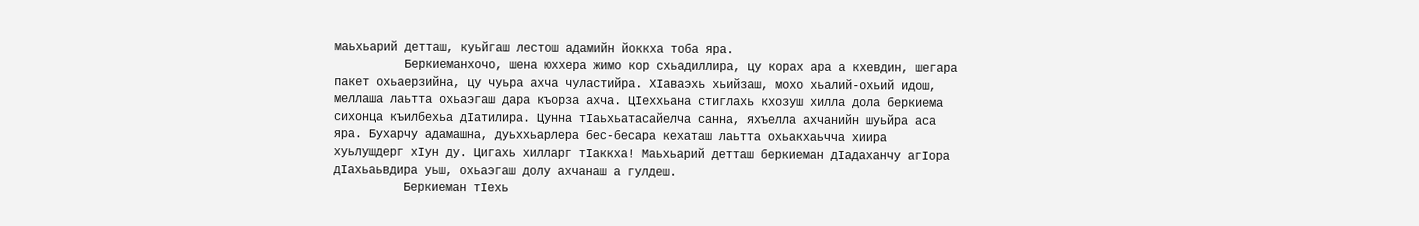маьхьарий детташ, куьйгаш лестош адамийн йоккха тоба яра.
          Беркиеманхочо, шена юххера жимо кор схьадиллира, цу корах ара а кхевдин, шегара пакет охьаерзийна, цу чуьра ахча чуластийра. ХIаваэхь хьийзаш, мохо хьалий-охьий идош, меллаша лаьтта охьаэгаш дара къорза ахча. ЦIеххьана стиглахь кхозуш хилла дола беркиема сихонца къилбехьа дIатилира. Цунна тIаьхьатасайелча санна, яхъелла ахчанийн шуьйра аса яра. Бухарчу адамашна, дуьххьарлера бес-бесара кехаташ лаьтта охьакхаьчча хиира хуьлушдерг хIун ду. Цигахь хилларг тIаккха! Маьхьарий детташ беркиеман дIадаханчу агIора дIахьаьвдира уьш, охьаэгаш долу ахчанаш а гулдеш.
          Беркиеман тIехь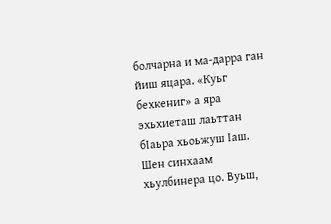болчарна и ма-дарра ган йиш яцара. «Куьг бехкениг» а яра эхьхиеташ лаьттан бIаьра хьоьжуш Iаш. Шен синхаам хьулбинера цо. Вуьш,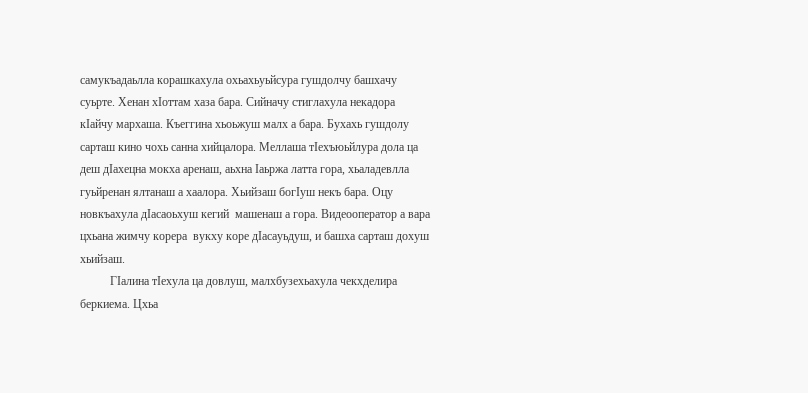самукъадаьлла корашкахула охьахьуьйсура гушдолчу башхачу суьрте. Хенан хIоттам хаза бара. Сийначу стиглахула некадора кIайчу мархаша. Къеггина хьоьжуш малх а бара. Бухахь гушдолу сарташ кино чохь санна хийцалора. Меллаша тIехъюьйлура дола ца деш дIахецна мокха аренаш, аьхна Iаьржа латта гора, хьаладевлла гуьйренан ялтанаш а хаалора. Хьийзаш богIуш некъ бара. Оцу новкъахула дIасаоьхуш кегий  машенаш а гора. Видеооператор а вара цхьана жимчу корера  вукху коре дIасауьдуш, и башха сарташ дохуш хьийзаш.
          ГIалина тIехула ца довлуш, малхбузехьахула чекхделира беркиема. Цхьа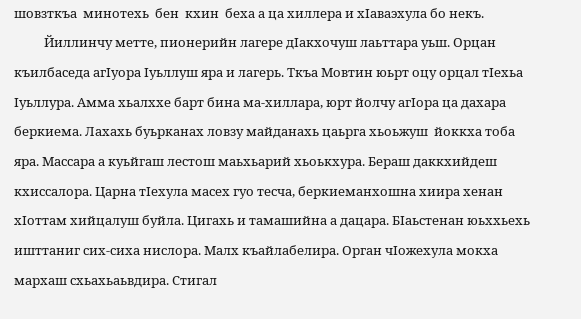шовзткъа  минотехь  бен  кхин  беха а ца хиллера и хIаваэхула бо некъ.
          Йиллинчу метте, пионерийн лагере дIакхочуш лаьттара уьш. Орцан къилбаседа агIуора Iуьллуш яра и лагерь. Ткъа Мовтин юьрт оцу орцал тIехьа Iуьллура. Амма хьалххе барт бина ма-хиллара, юрт йолчу агIора ца дахара беркиема. Лахахь буьрканах ловзу майданахь цаьрга хьоьжуш  йоккха тоба яра. Массара а куьйгаш лестош маьхьарий хьоькхура. Бераш даккхийдеш кхиссалора. Царна тIехула масех гуо тесча, беркиеманхошна хиира хенан хIоттам хийцалуш буйла. Цигахь и тамашийна а дацара. БIаьстенан юьххьехь ишттаниг сих-сиха нислора. Малх къайлабелира. Орган чIожехула мокха мархаш схьахьаьвдира. Стигал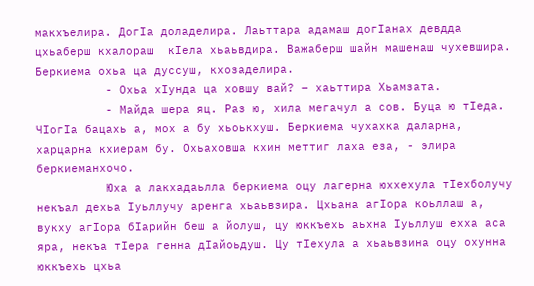макхъелира. ДогIа доладелира. Лаьттара адамаш догIанах девдда цхьаберш кхалораш  кIела хьаьвдира. Важаберш шайн машенаш чухевшира. Беркиема охьа ца дуссуш, кхозаделира.
          - Охьа хIунда ца ховшу вай? – хаьттира Хьамзата.
          - Майда шера яц. Раз ю, хила мегачул а сов. Буца ю тIеда. ЧIогIа бацахь а, мох а бу хьоькхуш. Беркиема чухахка даларна, харцарна кхиерам бу. Охьаховша кхин меттиг лаха еза, - элира беркиеманхочо.
          Юха а лакхадаьлла беркиема оцу лагерна юххехула тIехболучу некъал дехьа Iуьллучу аренга хьаьвзира. Цхьана агIора коьллаш а, вукху агIора бIарийн беш а йолуш, цу юккъехь аьхна Iуьллуш ехха аса яра, некъа тIера генна дIайоьдуш. Цу тIехула а хьаьвзина оцу охунна юккъехь цхьа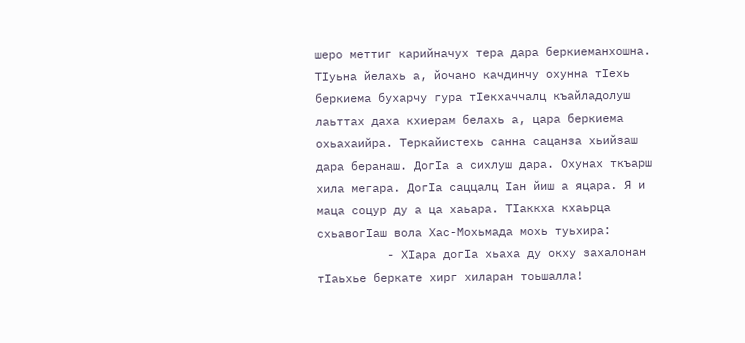шеро меттиг карийначух тера дара беркиеманхошна. ТIуьна йелахь а, йочано качдинчу охунна тIехь беркиема бухарчу гура тIекхаччалц къайладолуш лаьттах даха кхиерам белахь а, цара беркиема охьахаийра. Теркайистехь санна сацанза хьийзаш дара беранаш. ДогIа а сихлуш дара. Охунах ткъарш хила мегара. ДогIа саццалц Iан йиш а яцара. Я и маца соцур ду а ца хаьара. ТIаккха кхаьрца схьавогIаш вола Хас-Мохьмада мохь туьхира:
          - ХIара догIа хьаха ду окху захалонан тIаьхье беркате хирг хиларан тоьшалла!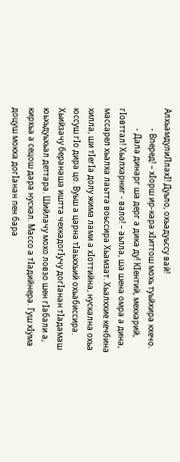АлхьамдулиЛлахI! Дуьло, охьадуьссу вай!
          - Вперед! – хIорш ир-кара хIиттош мохь туьйхира кхечо.
          - Дала динарг ша дерг а дика ду! КIентий, мехкарий, гIовттал! Хьалхарниг - вало! – аьлла, ша шена омра а дина, массарел хьалха лаьтта воьссира Хьамзат. Хьалххие кечбина хилла, ши тIегIа долу жима лами а хIоттийна, нускална охьа юссуш гIо дира цо. Вуьш а царна тIаьххьий охьабиссира. Хьийзачу беранаша иштта чехкадогIучу догIанан тIадамаш юьхьдуьхьал деттара. Шийлачу мохо ловзо шен гIабали а, кирхьа а сецош дара нускал. Массо а тIадийнера. Гуш хIума доцуш мокха догIанан пен бара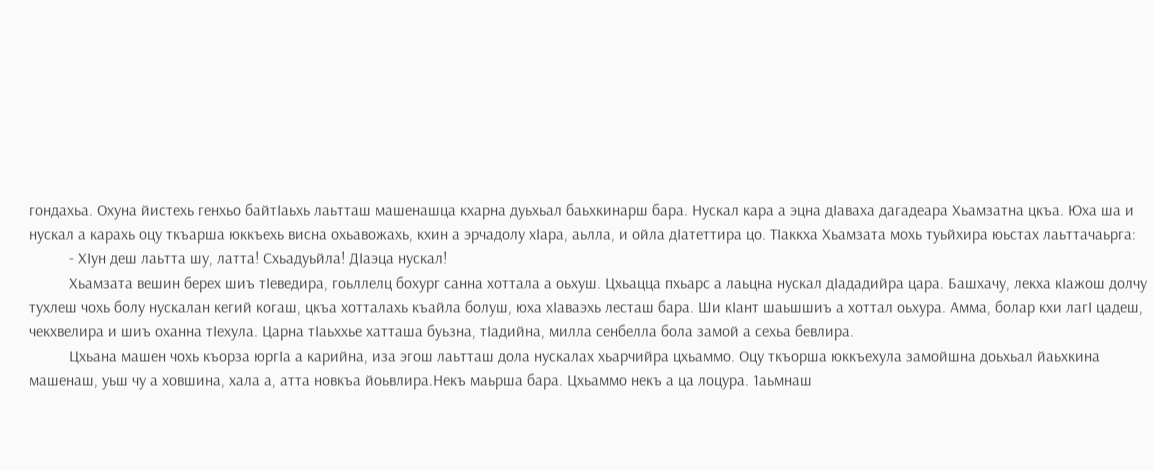гондахьа. Охуна йистехь генхьо байтIаьхь лаьтташ машенашца кхарна дуьхьал баьхкинарш бара. Нускал кара а эцна дIаваха дагадеара Хьамзатна цкъа. Юха ша и нускал а карахь оцу ткъарша юккъехь висна охьавожахь, кхин а эрчадолу хIара, аьлла, и ойла дIатеттира цо. ТIаккха Хьамзата мохь туьйхира юьстах лаьттачаьрга:
          - ХIун деш лаьтта шу, латта! Схьадуьйла! ДIаэца нускал!
          Хьамзата вешин берех шиъ тIеведира, гоьллелц бохург санна хоттала а оьхуш. Цхьацца пхьарс а лаьцна нускал дIададийра цара. Башхачу, лекха кIажош долчу тухлеш чохь болу нускалан кегий когаш, цкъа хотталахь къайла болуш, юха хIаваэхь лесташ бара. Ши кIант шаьшшиъ а хоттал оьхура. Амма, болар кхи лагI цадеш, чекхвелира и шиъ оханна тIехула. Царна тIаьххье хатташа буьзна, тIадийна, милла сенбелла бола замой а сехьа бевлира.
          Цхьана машен чохь къорза юргIа а карийна, иза эгош лаьтташ дола нускалах хьарчийра цхьаммо. Оцу ткъорша юккъехула замойшна доьхьал йаьхкина машенаш, уьш чу а ховшина, хала а, атта новкъа йоьвлира.Некъ маьрша бара. Цхьаммо некъ а ца лоцура. 1аьмнаш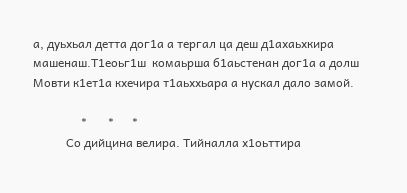а, дуьхьал детта дог1а а тергал ца деш д1ахаьхкира машенаш.Т1еоьг1ш  комаьрша б1аьстенан дог1а а долш Мовти к1ет1а кхечира т1аьххьара а нускал дало замой.

                *       *      *
           Со дийцина велира. Тийналла х1оьттира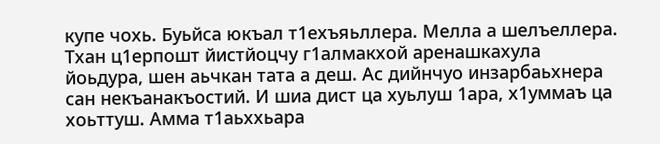купе чохь. Буьйса юкъал т1ехъяьллера. Мелла а шелъеллера. Тхан ц1ерпошт йистйоцчу г1алмакхой аренашкахула йоьдура, шен аьчкан тата а деш. Ас дийнчуо инзарбаьхнера сан некъанакъостий. И шиа дист ца хуьлуш 1ара, х1уммаъ ца хоьттуш. Амма т1аьххьара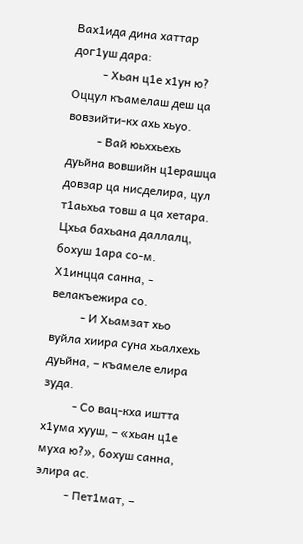Вах1ида дина хаттар дог1уш дара:
          - Хьан ц1е х1ун ю? Оццул къамелаш деш ца вовзийти-кх ахь хьуо.
          - Вай юьххьехь дуьйна вовшийн ц1ерашца довзар ца нисделира, цул т1аьхьа товш а ца хетара. Цхьа бахьана даллалц, бохуш 1ара со-м. Х1инцца санна, - велакъежира со.
          - И Хьамзат хьо вуйла хиира суна хьалхехь дуьйна, – къамеле елира зуда.
          - Со вац-кха иштта х1ума хууш, – «хьан ц1е муха ю?», бохуш санна, элира ас.
          - Пет1мат, –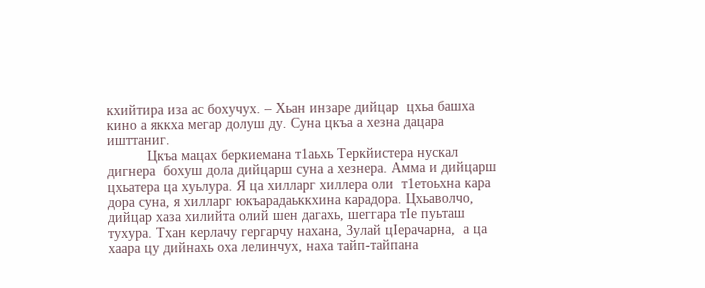кхийтира иза ас бохучух. – Хьан инзаре дийцар  цхьа башха кино а яккха мегар долуш ду. Суна цкъа а хезна дацара ишттаниг.
          Цкъа мацах беркиемана т1аьхь Теркйистера нускал дигнера  бохуш дола дийцарш суна а хезнера. Амма и дийцарш цхьатера ца хуьлура. Я ца хилларг хиллера оли  т1етоьхна кара дора суна, я хилларг юкъарадаьккхина карадора. Цхьаволчо, дийцар хаза хилийта олий шен дагахь, шеггара тIе пуьташ тухура. Тхан керлачу гергарчу нахана, Зулай цIерачарна,  а ца хаара цу дийнахь оха лелинчух, наха тайп-тайпана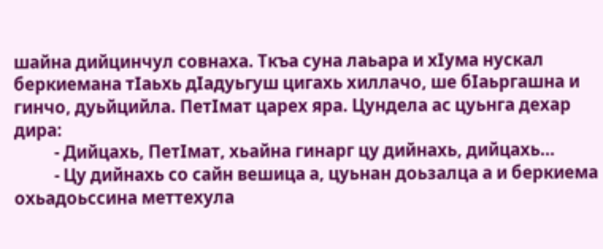шайна дийцинчул совнаха. Ткъа суна лаьара и хIума нускал беркиемана тIаьхь дIадуьгуш цигахь хиллачо, ше бIаьргашна и гинчо, дуьйцийла. ПетIмат царех яра. Цундела ас цуьнга дехар дира:
          - Дийцахь, ПетIмат, хьайна гинарг цу дийнахь, дийцахь…
          - Цу дийнахь со сайн вешица а, цуьнан доьзалца а и беркиема охьадоьссина меттехула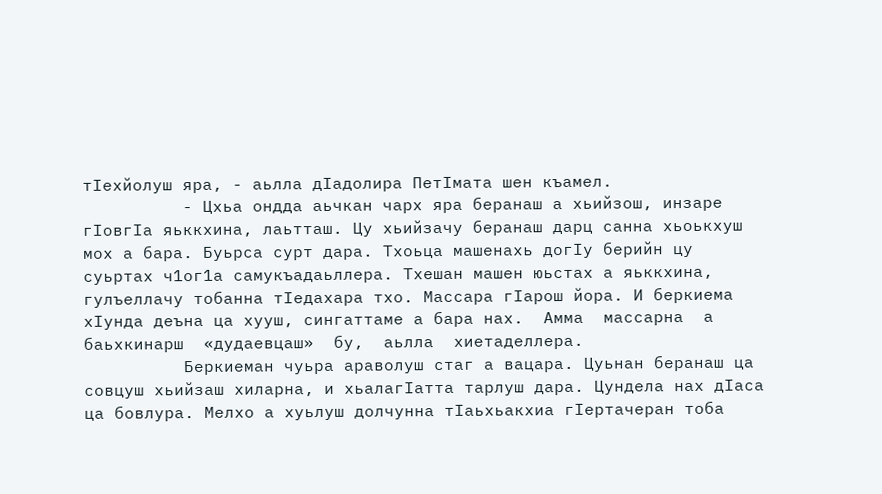тIехйолуш яра, - аьлла дIадолира ПетIмата шен къамел.
          - Цхьа ондда аьчкан чарх яра беранаш а хьийзош, инзаре гIовгIа яьккхина, лаьтташ. Цу хьийзачу беранаш дарц санна хьоькхуш мох а бара. Буьрса сурт дара. Тхоьца машенахь догIу берийн цу суьртах ч1ог1а самукъадаьллера. Тхешан машен юьстах а яьккхина, гулъеллачу тобанна тIедахара тхо. Массара гIарош йора. И беркиема хIунда деъна ца хууш, сингаттаме а бара нах.  Амма  массарна  а баьхкинарш  «дудаевцаш»  бу,  аьлла  хиетаделлера.
          Беркиеман чуьра араволуш стаг а вацара. Цуьнан беранаш ца совцуш хьийзаш хиларна, и хьалагIатта тарлуш дара. Цундела нах дIаса ца бовлура. Мелхо а хуьлуш долчунна тIаьхьакхиа гIертачеран тоба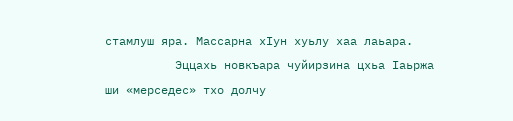стамлуш яра. Массарна хIун хуьлу хаа лаьара.
          Эццахь новкъара чуйирзина цхьа Iаьржа ши «мерседес» тхо долчу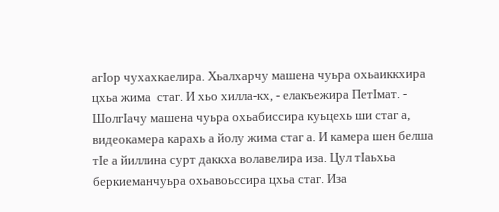агIор чухахкаелира. Хьалхарчу машена чуьра охьаиккхира цхьа жима  стаг. И хьо хилла-кх, - елакъежира ПетIмат. - ШолгIачу машена чуьра охьабиссира куьцехь ши стаг а, видеокамера карахь а йолу жима стаг а. И камера шен белша тIе а йиллина сурт даккха волавелира иза. Цул тIаьхьа беркиеманчуьра охьавоьссира цхьа стаг. Иза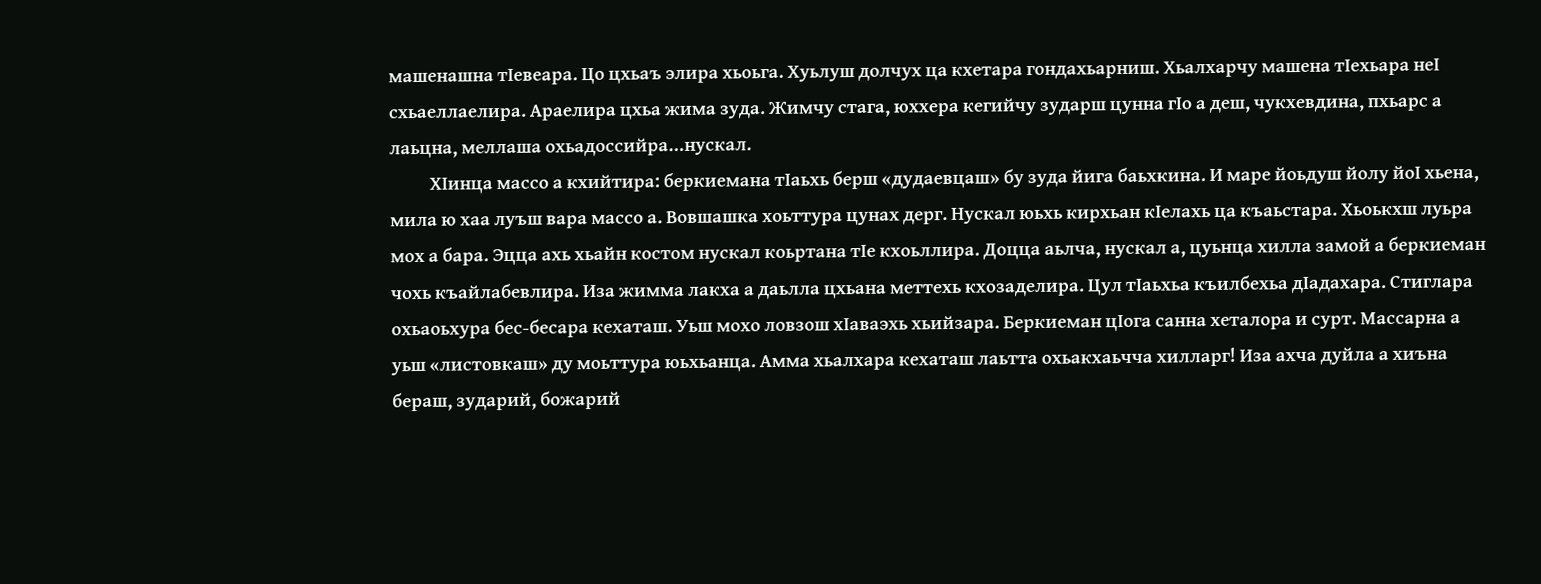машенашна тIевеара. Цо цхьаъ элира хьоьга. Хуьлуш долчух ца кхетара гондахьарниш. Хьалхарчу машена тIехьара неI схьаеллаелира. Араелира цхьа жима зуда. Жимчу стага, юххера кегийчу зударш цунна гIо а деш, чукхевдина, пхьарс а лаьцна, меллаша охьадоссийра…нускал.
          ХIинца массо а кхийтира: беркиемана тIаьхь берш «дудаевцаш» бу зуда йига баьхкина. И маре йоьдуш йолу йоI хьена, мила ю хаа луъш вара массо а. Вовшашка хоьттура цунах дерг. Нускал юьхь кирхьан кIелахь ца къаьстара. Хьоькхш луьра мох а бара. Эцца ахь хьайн костом нускал коьртана тIе кхоьллира. Доцца аьлча, нускал а, цуьнца хилла замой а беркиеман чохь къайлабевлира. Иза жимма лакха а даьлла цхьана меттехь кхозаделира. Цул тIаьхьа къилбехьа дIадахара. Стиглара охьаоьхура бес-бесара кехаташ. Уьш мохо ловзош хIаваэхь хьийзара. Беркиеман цIога санна хеталора и сурт. Массарна а уьш «листовкаш» ду моьттура юьхьанца. Амма хьалхара кехаташ лаьтта охьакхаьчча хилларг! Иза ахча дуйла а хиъна бераш, зударий, божарий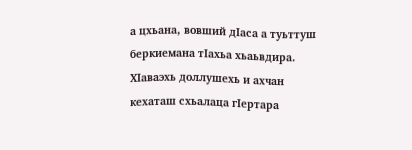а цхьана, вовший дIаса а туьттуш беркиемана тIахьа хьаьвдира. ХIаваэхь доллушехь и ахчан кехаташ схьалаца гIертара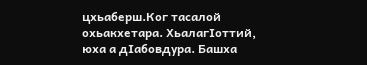цхьаберш.Ког тасалой охьакхетара. ХьалагIоттий, юха а дIабовдура. Башха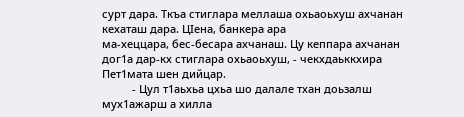сурт дара. Ткъа стиглара меллаша охьаоьхуш ахчанан кехаташ дара. ЦIена, банкера ара
ма-хеццара, бес-бесара ахчанаш. Цу кеппара ахчанан дог1а дар-кх стиглара охьаоьхуш, - чекхдаьккхира Пет1мата шен дийцар.
          - Цул т1аьхьа цхьа шо далале тхан доьзалш мух1ажарш а хилла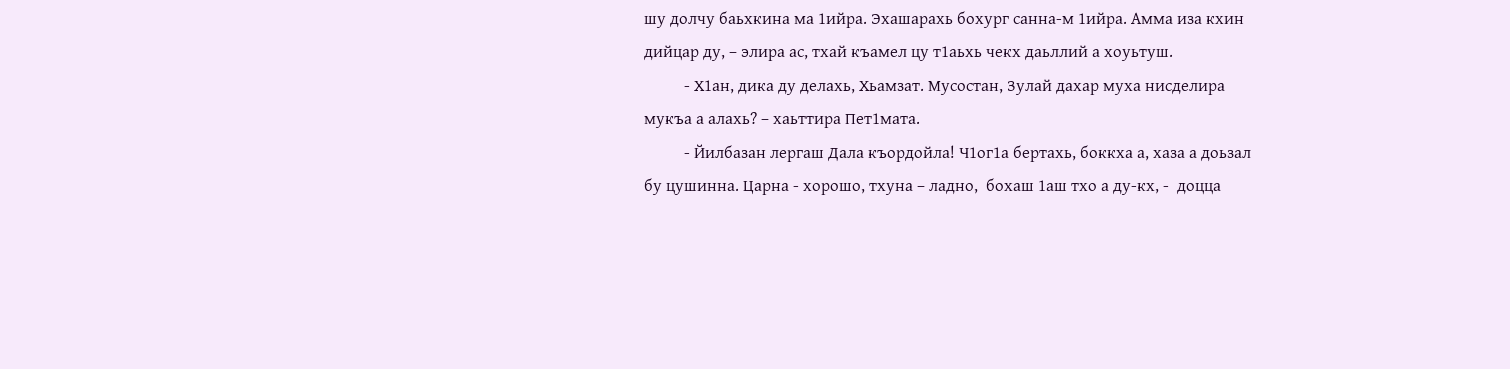шу долчу баьхкина ма 1ийра. Эхашарахь бохург санна-м 1ийра. Амма иза кхин дийцар ду, – элира ас, тхай къамел цу т1аьхь чекх даьллий а хоуьтуш.
          - Х1ан, дика ду делахь, Хьамзат. Мусостан, Зулай дахар муха нисделира мукъа а алахь? – хаьттира Пет1мата.
          - Йилбазан лергаш Дала къордойла! Ч1ог1а бертахь, боккха а, хаза а доьзал бу цушинна. Царна - хорошо, тхуна – ладно,  бохаш 1аш тхо а ду-кх, -  доцца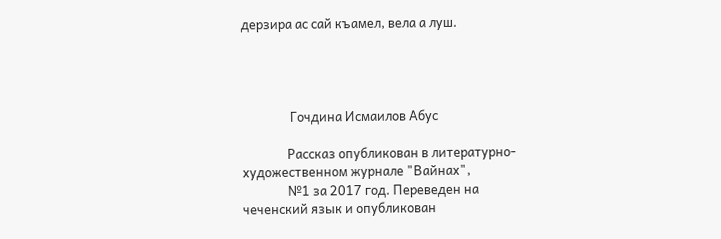дерзира ас сай къамел, вела а луш.




                Гочдина Исмаилов Абус

               Рассказ опубликован в литературно-художественном журнале "Вайнах",
               №1 за 2017 год. Переведен на чеченский язык и опубликован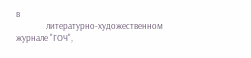в
               литературно-художественном журнале "ГОЧ",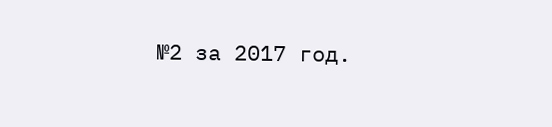№2 за 2017 год.